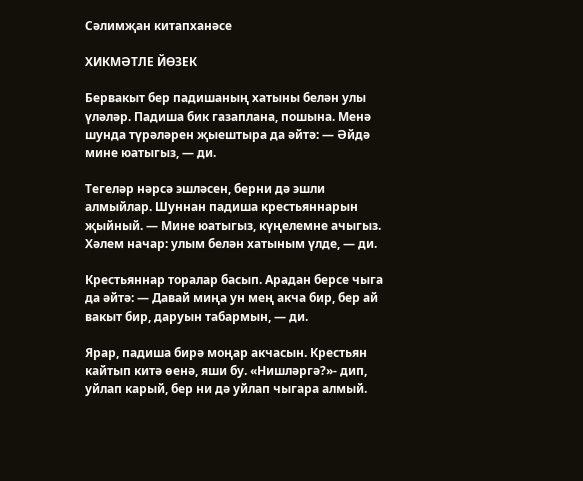Сәлимҗан китапханәсе

ХИКМӘТЛЕ ЙӨЗЕК

Бервакыт бер падишаның хатыны белән улы үләләр. Падиша бик газаплана, пошына. Менә шунда түрәләрен җыештыра да әйтә: — Әйдә мине юатыгыз, — ди.

Тегеләр нәрсә эшләсен, берни дә эшли алмыйлар. Шуннан падиша крестьяннарын җыйный. — Мине юатыгыз, күңелемне ачыгыз. Хәлем начар: улым белән хатыным үлде, — ди.

Крестьяннар торалар басып. Арадан берсе чыга да әйтә: — Давай миңа ун мең акча бир, бер ай вакыт бир, даруын табармын, — ди.

Ярар, падиша бирә моңар акчасын. Крестьян кайтып китә өенә, яши бу. «Нишләргә?»- дип, уйлап карый, бер ни дә уйлап чыгара алмый.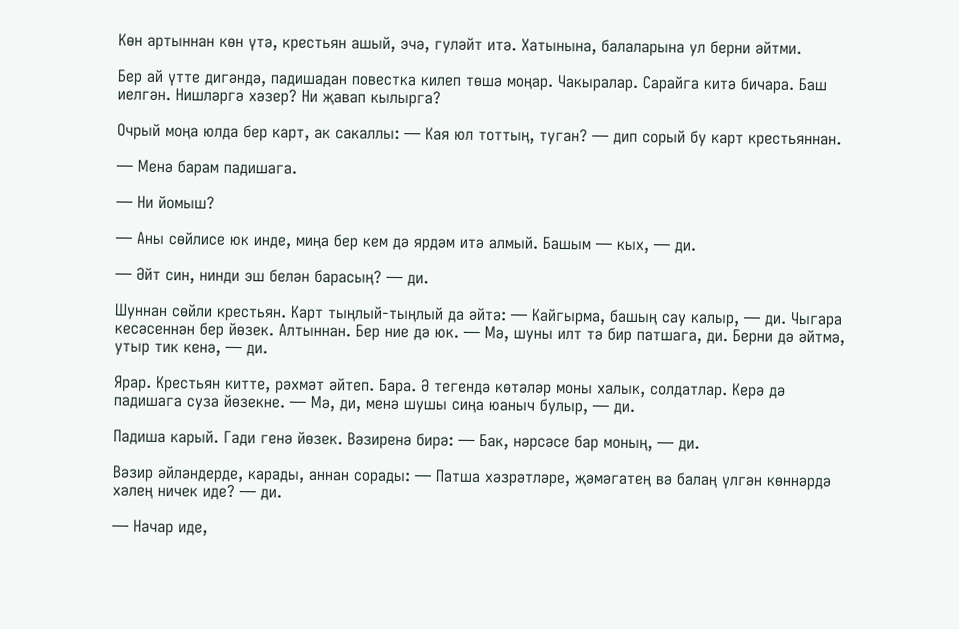Көн артыннан көн үтә, крестьян ашый, эчә, гуләйт итә. Хатынына, балаларына ул берни әйтми.

Бер ай үтте дигәндә, падишадан повестка килеп төшә моңар. Чакыралар. Сарайга китә бичара. Баш иелгән. Нишләргә хәзер? Ни җавап кылырга?

Очрый моңа юлда бер карт, ак сакаллы: — Кая юл тоттың, туган? — дип сорый бу карт крестьяннан.

— Менә барам падишага.

— Ни йомыш?

— Аны сөйлисе юк инде, миңа бер кем дә ярдәм итә алмый. Башым — кых, — ди.

— Әйт син, нинди эш белән барасың? — ди.

Шуннан сөйли крестьян. Карт тыңлый-тыңлый да әйтә: — Кайгырма, башың сау калыр, — ди. Чыгара кесәсеннән бер йөзек. Алтыннан. Бер ние дә юк. — Мә, шуны илт тә бир патшага, ди. Берни дә әйтмә, утыр тик кенә, — ди.

Ярар. Крестьян китте, рәхмәт әйтеп. Бара. Ә тегендә көтәләр моны халык, солдатлар. Керә дә падишага суза йөзекне. — Мә, ди, менә шушы сиңа юаныч булыр, — ди.

Падиша карый. Гади генә йөзек. Вәзиренә бирә: — Бак, нәрсәсе бар моның, — ди.

Вәзир әйләндерде, карады, аннан сорады: — Патша хәзрәтләре, җәмәгатең вә балаң үлгән көннәрдә хәлең ничек иде? — ди.

— Начар иде,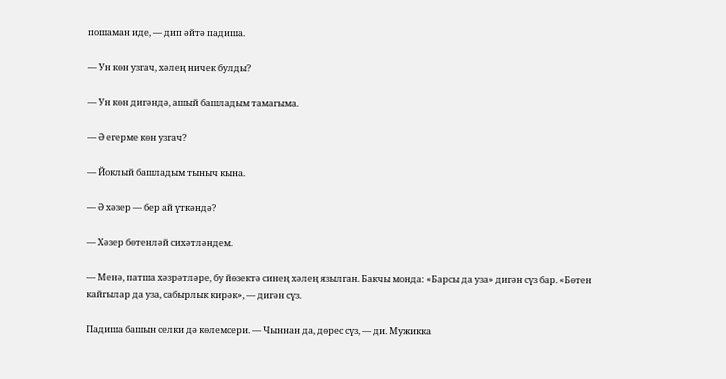пошаман иде, — дип әйтә падиша.

— Ун көн узгач, хәлең ничек булды?

— Ун көн дигәндә, ашый башладым тамагыма.

— Ә егерме көн узгач?

— Йоклый башладым тыныч кына.

— Ә хәзер — бер ай үткәндә?

— Хәзер бөтенләй сихәтләндем.

— Менә, патша хәзрәтләре, бу йөзектә синең хәлең язылган. Бакчы монда: «Барсы да уза» дигән сүз бар. «Бөтен кайгылар да уза, сабырлык кирәк», — дигән сүз.

Падиша башын селки дә көлемсери. — Чыннан да, дөрес сүз, — ди. Мужикка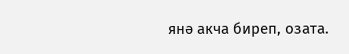янә акча биреп, озата.